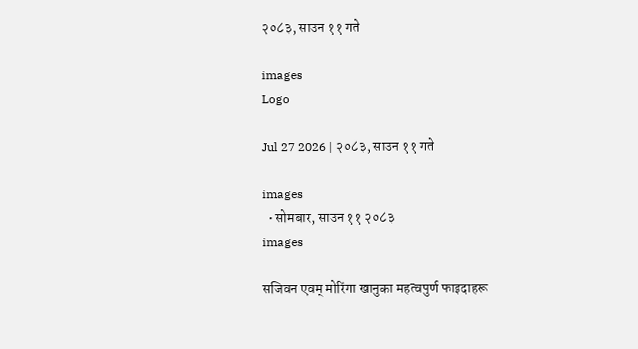२०८३, साउन ११ गते

images
Logo

Jul 27 2026 | २०८३, साउन ११ गते

images
  • सोमबार, साउन ११ २०८३
images

सजिवन एवम् मोरिंगा खानुका महत्वपुर्ण फाइदाहरू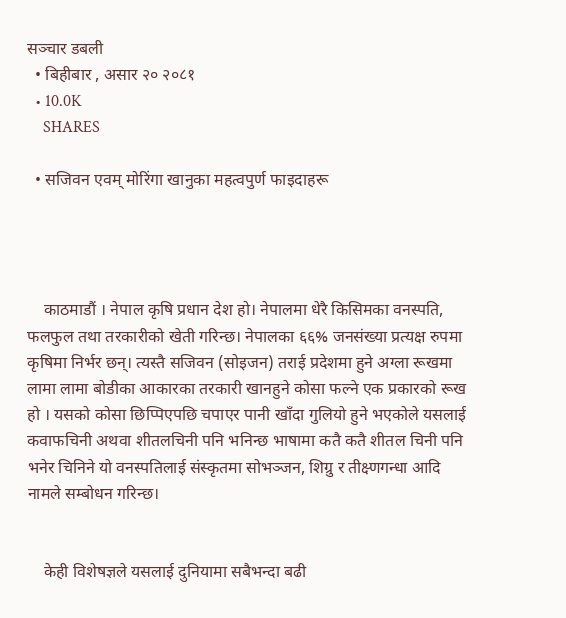सञ्चार डबली
  • बिहीबार , असार २० २०८१
  • 10.0K
    SHARES

  • सजिवन एवम् मोरिंगा खानुका महत्वपुर्ण फाइदाहरू




    काठमाडौं । नेपाल कृषि प्रधान देश हो। नेपालमा धेरै किसिमका वनस्पति, फलफुल तथा तरकारीको खेती गरिन्छ। नेपालका ६६% जनसंख्या प्रत्यक्ष रुपमा कृषिमा निर्भर छन्। त्यस्तै सजिवन (सोइजन) तराई प्रदेशमा हुने अग्ला रूखमा लामा लामा बोडीका आकारका तरकारी खानहुने कोसा फल्ने एक प्रकारको रूख हो । यसको कोसा छिप्पिएपछि चपाएर पानी खाँदा गुलियो हुने भएकोले यसलाई कवाफचिनी अथवा शीतलचिनी पनि भनिन्छ भाषामा कतै कतै शीतल चिनी पनि भनेर चिनिने यो वनस्पतिलाई संस्कृतमा सोभञ्जन, शिग्रु र तीक्ष्णगन्धा आदि नामले सम्बोधन गरिन्छ।


    केही विशेषज्ञले यसलाई दुनियामा सबैभन्दा बढी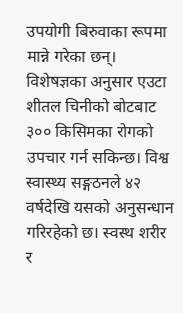उपयोगी बिरुवाका रूपमा मान्ने गरेका छन्। विशेषज्ञका अनुसार एउटा शीतल चिनीको बोटबाट ३०० किसिमका रोगको उपचार गर्न सकिन्छ। विश्व स्वास्थ्य सङ्गठनले ४२ वर्षदेखि यसको अनुसन्धान गरिरहेको छ। स्वस्थ शरीर र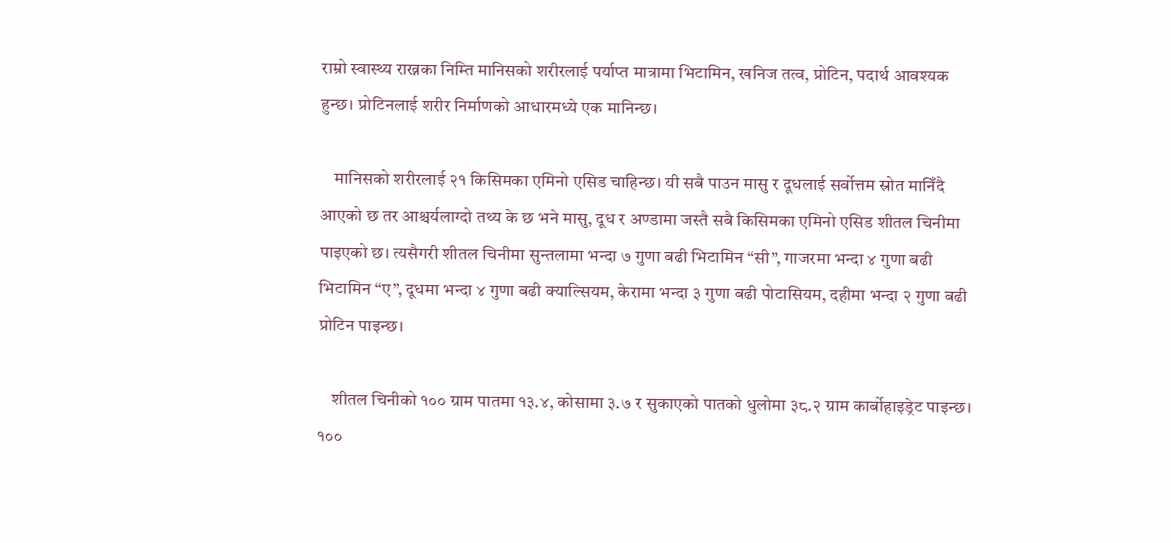राम्रो स्वास्थ्य राख्नका निम्ति मानिसको शरीरलाई पर्याप्त मात्रामा भिटामिन, खनिज तत्व, प्रोटिन, पदार्थ आवश्यक हुन्छ। प्रोटिनलाई शरीर निर्माणको आधारमध्ये एक मानिन्छ।

    मानिसको शरीरलाई २१ किसिमका एमिनो एसिड चाहिन्छ। यी सबै पाउन मासु र दूधलाई सर्वोत्तम स्रोत मानिँदै आएको छ तर आश्चर्यलाग्दो तथ्य के छ भने मासु, दूध र अण्डामा जस्तै सबै किसिमका एमिनो एसिड शीतल चिनीमा पाइएको छ। त्यसैगरी शीतल चिनीमा सुन्तलामा भन्दा ७ गुणा बढी भिटामिन “सी”, गाजरमा भन्दा ४ गुणा बढी भिटामिन “ए”, दूधमा भन्दा ४ गुणा बढी क्याल्सियम, केरामा भन्दा ३ गुणा बढी पोटासियम, दहीमा भन्दा २ गुणा बढी प्रोटिन पाइन्छ।

    शीतल चिनीको १०० ग्राम पातमा १३.४, कोसामा ३.७ र सुकाएको पातको धुलोमा ३८.२ ग्राम कार्बोहाइड्रेट पाइन्छ। १००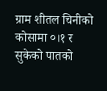ग्राम शीतल चिनीको कोसामा ०।१ र सुकेको पातको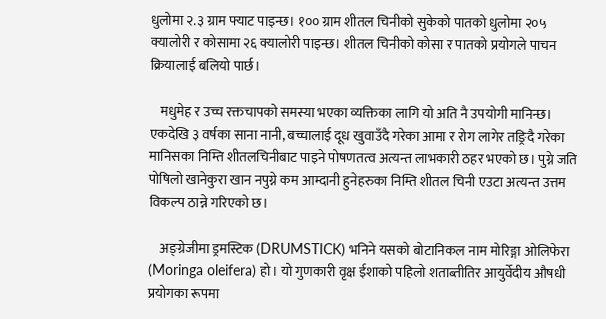धुलोमा २.३ ग्राम फ्याट पाइन्छ। १०० ग्राम शीतल चिनीको सुकेको पातको धुलोमा २०५ क्यालोरी र कोसामा २६ क्यालोरी पाइन्छ। शीतल चिनीको कोसा र पातको प्रयोगले पाचन क्रियालाई बलियो पार्छ।

    मधुमेह र उच्च रक्तचापको समस्या भएका व्यक्तिका लागि यो अति नै उपयोगी मानिन्छ। एकदेखि ३ वर्षका साना नानी, बच्चालाई दूध खुवाउँदै गरेका आमा र रोग लागेर तङ्रिदै गरेका मानिसका निम्ति शीतलचिनीबाट पाइने पोषणतत्व अत्यन्त लाभकारी ठहर भएको छ। पुग्ने जति पोषिलो खानेकुरा खान नपुग्ने कम आम्दानी हुनेहरुका निम्ति शीतल चिनी एउटा अत्यन्त उत्तम विकल्प ठान्ने गरिएको छ।

    अङ्ग्रेजीमा ड्रमस्टिक (DRUMSTICK) भनिने यसको बोटानिकल नाम मोरिङ्गा ओलिफेरा (Moringa oleifera) हो। यो गुणकारी वृक्ष ईशाको पहिलो शताब्तीतिर आयुर्वेदीय औषधी प्रयोगका रूपमा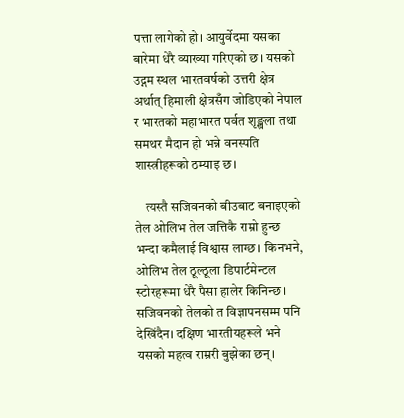पत्ता लागेको हो। आयुर्वेदमा यसका बारेमा धेरै व्याख्या गरिएको छ। यसको उद्गम स्थल भारतवर्षको उत्तरी क्षेत्र अर्थात् हिमाली क्षेत्रसँग जोडिएको नेपाल र भारतको महाभारत पर्वत शृङ्खला तथा समथर मैदान हो भन्ने वनस्पति शास्त्रीहरूको ठम्याइ छ।

    त्यस्तै सजिवनको बीउबाट बनाइएको तेल ओलिभ तेल जत्तिकै राम्रो हुन्छ भन्दा कमैलाई विश्वास लाग्छ। किनभने, ओलिभ तेल ठूल्ठूला डिपार्टमेन्टल स्टोरहरूमा धेरै पैसा हालेर किनिन्छ। सजिवनको तेलको त विज्ञापनसम्म पनि देखिंदैन। दक्षिण भारतीयहरूले भने यसको महत्व राम्ररी बुझेका छन्।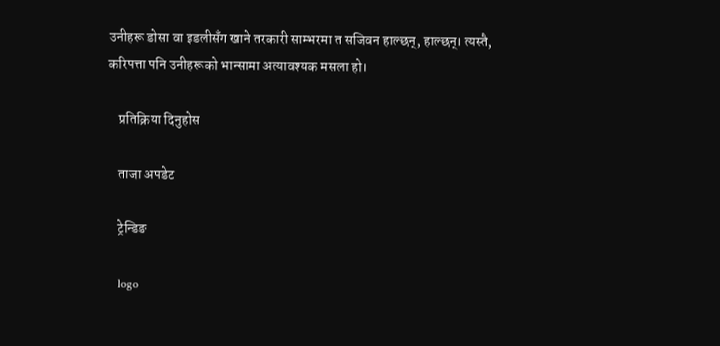उनीहरू डोसा वा इडलीसँग खाने तरकारी साम्भरमा त सजिवन हाल्छन्, हाल्छन्। त्यस्तै, करिपत्ता पनि उनीहरूको भान्सामा अत्यावश्यक मसला हो।

    प्रतिक्रिया दिनुहोस

    ताजा अपडेट

    ट्रेन्डिङ

    logo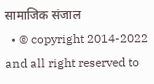सामाजिक संजाल
  • © copyright 2014-2022 and all right reserved to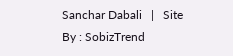Sanchar Dabali   |   Site By : SobizTrend